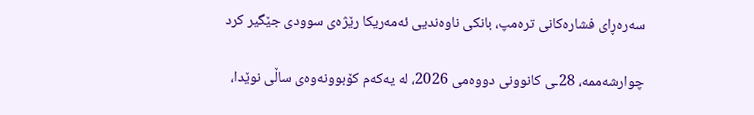سەرەڕای فشارەکانی ترەمپ، بانکی ناوەندیی ئەمەریکا رێژەی سوودی جێگیر کرد

چوارشەممە، 28ـی کانوونی دووەمی 2026، لە یەکەم کۆبوونەوەی ساڵی نوێدا،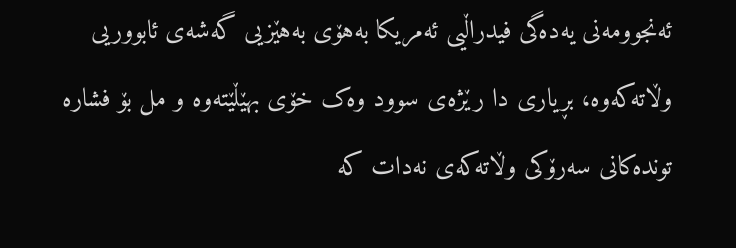ئەنجوومەنی یەدەگی فیدراڵیی ئەمریکا بەهۆی بەهێزیی گەشەی ئابووریی وڵاتەکەوە، بڕیاری دا رێژەی سوود وەک خۆی بهێڵێتەوە و مل بۆ فشارە توندەکانی سەرۆکی وڵاتەکەی نەدات کە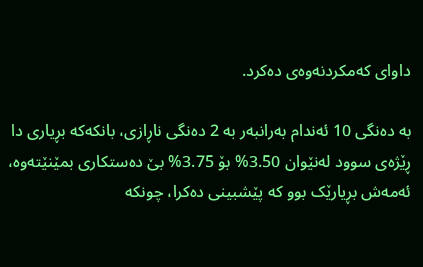داوای کەمکردنەوەی دەکرد.

بە دەنگی 10 ئەندام بەرانبەر بە 2 دەنگی ناڕازی، بانکەکە بڕیاری دا ڕێژەی سوود لەنێوان 3.50% بۆ 3.75% بێ دەستکاری بمێنێتەوە، ئەمەش بڕیارێک بوو کە پێشبینی دەکرا، چونکە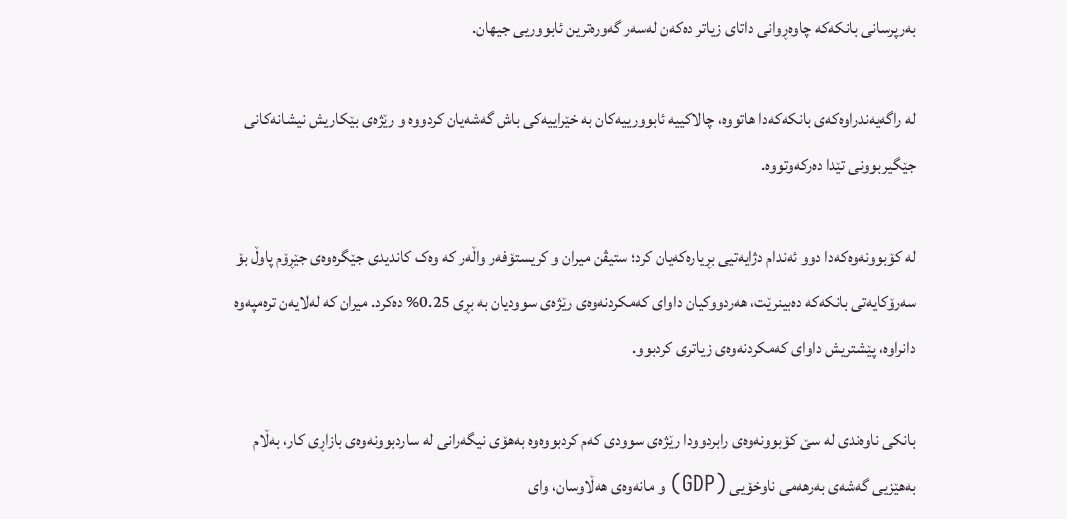بەرپرسانی بانکەکە چاوەڕوانی داتای زیاتر دەکەن لەسەر گەورەترین ئابووریی جیهان.

لە راگەیەندراوەکەی بانکەکەدا هاتووە، چالاکییە ئابوورییەکان بە خێراییەکی باش گەشەیان کردووە و رێژەی بێکاریش نیشانەکانی جێگیربوونی تێدا دەرکەوتووە.

لە کۆبوونەوەکەدا دوو ئەندام دژایەتیی بڕیارەکەیان کرد؛ ستیڤن میران و کریستۆفەر واڵەر کە وەک کاندیدی جێگرەوەی جێڕۆم پاوڵ بۆ سەرۆکایەتی بانکەکە دەبینرێت، هەردووکیان داوای کەمکردنەوەی رێژەی سوودیان بە بڕی 0.25% دەکرد. میران کە لەلایەن ترەمپەوە دانراوە، پێشتریش داوای کەمکردنەوەی زیاتری کردبوو.

بانکی ناوەندی لە سێ کۆبوونەوەی رابردوودا رێژەی سوودی کەم کردبووەوە بەهۆی نیگەرانی لە ساردبوونەوەی بازاڕی کار، بەڵام بەهێزیی گەشەی بەرهەمی ناوخۆیی (GDP) و مانەوەی هەڵاوسان، وای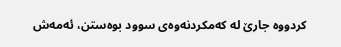کردووە جارێ لە کەمکردنەوەی سوود بوەستن، ئەمەش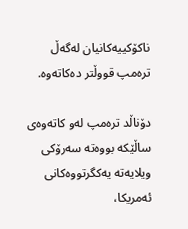ناکۆکییەکانیان لەگەڵ ترەمپ قووڵتر دەکاتەوە.

دۆناڵد ترەمپ لەو کاتەوەی ساڵێکە بووەتە سەرۆکی ویلایەتە یەکگرتووەکانی ئەمریکا،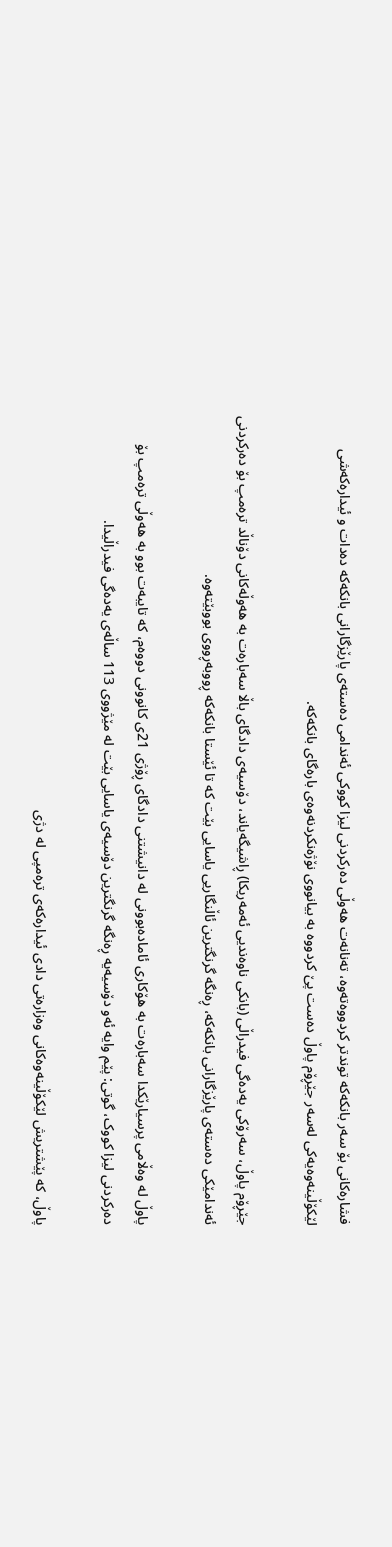فشارەکانی بۆ سەر بانکەکە توندتر کردووەتەوە، تەنانەت هەوڵی دەرکردنی لیزا کووکی ئەندامی دەستەی پارێزگارانی بانکەکە دەدات و ئیدارەکەشی لێکۆڵینەوەیەکی لەسەر جێڕۆم پاوڵ دەست پێ کردووە بە بیانووی نۆژەنکردنەوەی بارەگای بانکەکە.

جێڕۆم پاوڵ، سەرۆکی یەدەگی فیدراڵی (بانکی ناوەندیی ئەمەریکا) ڕاشیگەیاند، دۆسیەی دادگای باڵا سەبارەت بە هەوڵەکانی دۆناڵد ترەمپ بۆ دەرکردنی ئەندامێکی دەستەی پارێزگارانی بانکەکە، ڕەنگە گرنگترین ئاڵنگاریی یاسایی بێت کە تا ئێستا بانکەکە ڕووبەڕووی بووبێتەوە.

پاوڵ لە وەڵامی پرسیارێکدا سەبارەت بە هۆکاری ئامادەبوونی لە دانیشتنی دادگای ڕۆژی 21ی کانوونی دووەم، کە تایبەت بوو بە هەوڵی ترەمپ بۆ دەرکردنی لیزا کووک، گوتی: پێم وایە ئەو دۆسیەیە ڕەنگە گرنگترین دۆسیەی یاسایی بێت لە مێژووی 113 ساڵەی یەدەگی فیدراڵیدا.

پاوڵ، کە پێشتریش لێکۆڵینەوەکانی وەزارەتی دادی ئیدارەکەی ترەمپی لە دژی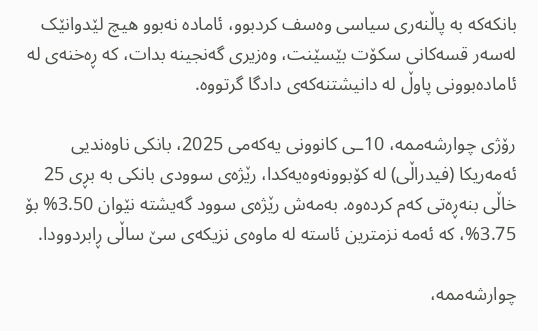بانکەکە بە پاڵنەری سیاسی وەسف کردبوو، ئامادە نەبوو هیچ لێدوانێک لەسەر قسەکانی سکۆت بێسێنت، وەزیری گەنجینە بدات، کە ڕەخنەی لە ئامادەبوونی پاوڵ لە دانیشتنەکەی دادگا گرتووە.

رۆژی چوارشەممە، 10ـی کانوونی یەکەمی 2025، بانکی ناوەندیی ئەمەریکا (فیدراڵی) لە کۆبوونەوەیەکدا، رێژەی سوودی بانکی بە بڕی 25 خاڵی بنەڕەتی کەم کردەوە. بەمەش رێژەی سوود گەیشتە نێوان 3.50% بۆ 3.75%، کە ئەمە نزمترین ئاستە لە ماوەی نزیکەی سێ ساڵی ڕابردوودا.

چوارشەممە،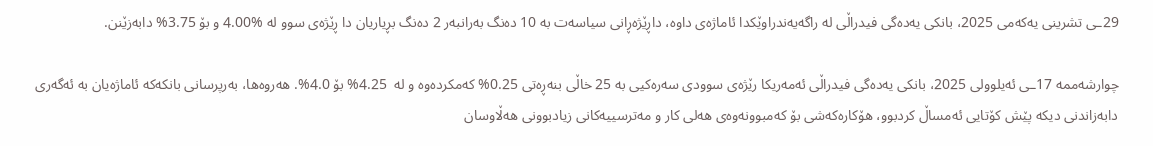29ـی تشرینی یەکەمی 2025، بانکی یەدەگی فیدراڵی لە راگەیەندراوێکدا ئاماژەی داوە، داڕێژەڕانی سیاسەت بە 10 دەنگ بەرانبەر 2 دەنگ بڕیاریان دا ڕێژەی سوو لە %4.00 و بۆ 3.75% دابەزێنن.

چوارشەممە 17ـی ئەیلوولی 2025، بانکی یەدەگی فیدراڵی ئەمەریکا رێژەی سوودی سەرەکیی بە 25 خاڵی بنەڕەتی 0.25% کەمکردەوە و لە  4.25% بۆ 4.0%. هەروەها، بەرپرسانی بانکەکە ئاماژەیان بە ئەگەری دابەزاندنی دیکە پێش کۆتایی ئەمساڵ کردبوو، هۆکارەکەشی بۆ کەمبوونەوەی هەلی کار و مەترسییەکانی زیادبوونی هەڵاوسان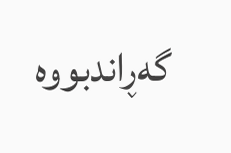گەڕاندبووە